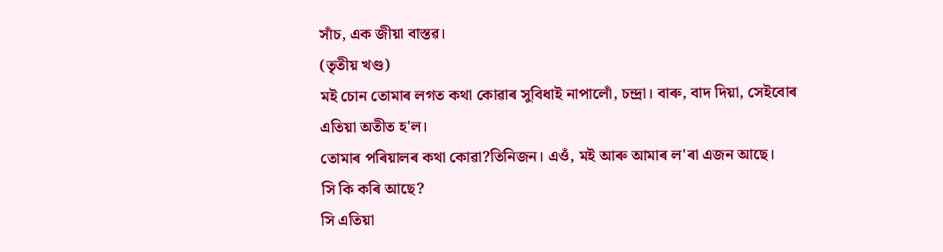সাঁচ, এক জীয়া বাস্তৱ।
(তৃতীয় খণ্ড)
মই চোন তোমাৰ লগত কথা কোৱাৰ সুবিধাই নাপালোঁ, চন্দ্ৰা। বাৰু, বাদ দিয়া, সেইবোৰ এতিয়া অতীত হ'ল।
তোমাৰ পৰিয়ালৰ কথা কোৱা?তিনিজন। এওঁ, মই আৰু আমাৰ ল'ৰা এজন আছে।
সি কি কৰি আছে?
সি এতিয়া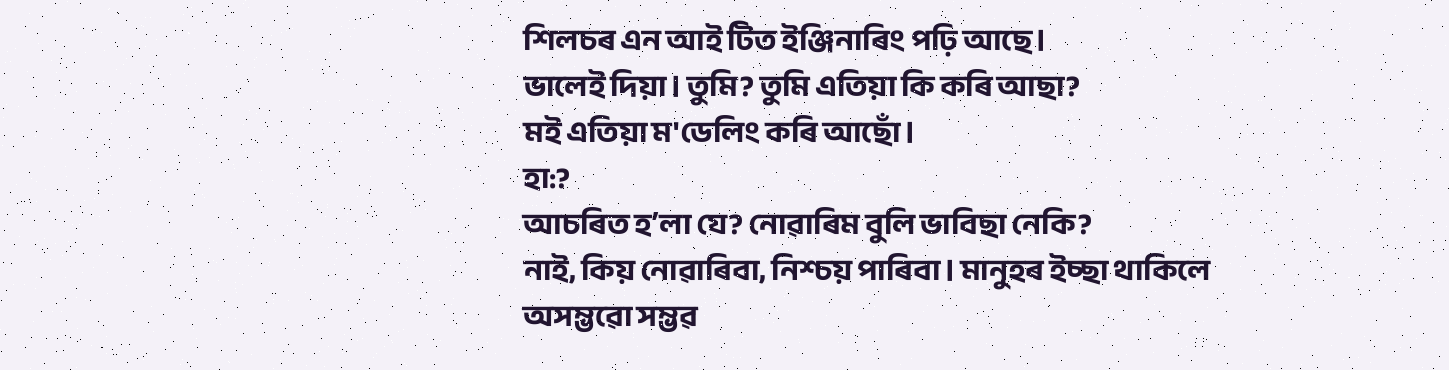শিলচৰ এন আই টিত ইঞ্জিনাৰিং পঢ়ি আছে।
ভালেই দিয়া। তুমি? তুমি এতিয়া কি কৰি আছা?
মই এতিয়া ম'ডেলিং কৰি আছোঁ।
হা:?
আচৰিত হʼলা যে? নোৱাৰিম বুলি ভাবিছা নেকি?
নাই, কিয় নোৱাৰিবা, নিশ্চয় পাৰিবা। মানুহৰ ইচ্ছা থাকিলে অসম্ভৱো সম্ভৱ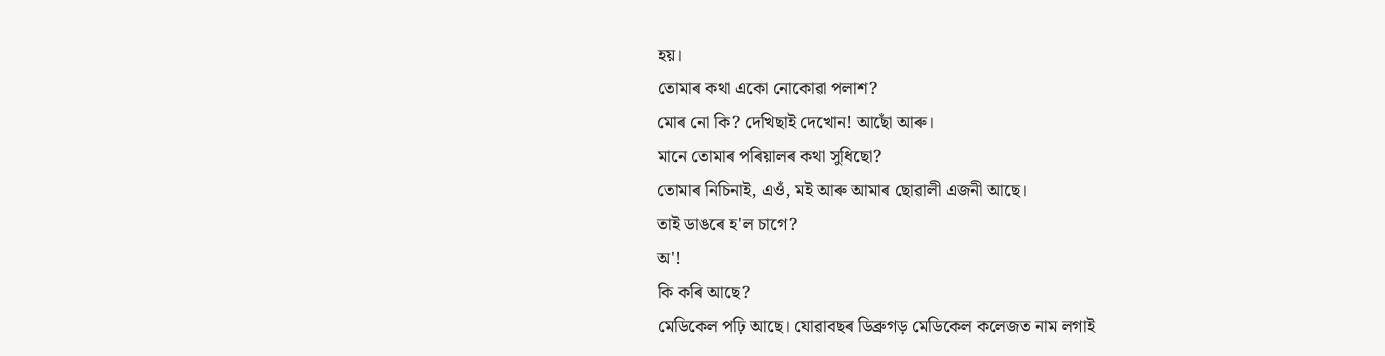হয়।
তোমাৰ কথা একো নোকোৱা পলাশ?
মোৰ নো কি? দেখিছাই দেখোন! আছোঁ আৰু।
মানে তোমাৰ পৰিয়ালৰ কথা সুধিছো?
তোমাৰ নিচিনাই, এওঁ, মই আৰু আমাৰ ছোৱালী এজনী আছে।
তাই ডাঙৰে হ'ল চাগে?
অ'!
কি কৰি আছে?
মেডিকেল পঢ়ি আছে। যোৱাবছৰ ডিব্ৰুগড় মেডিকেল কলেজত নাম লগাই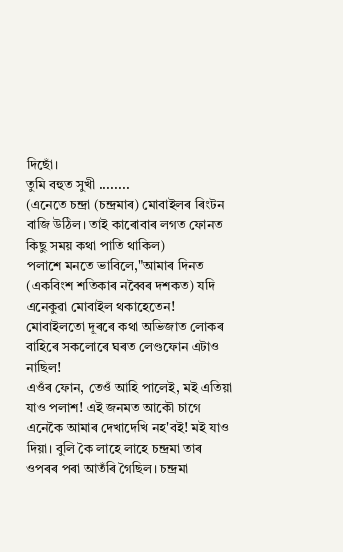দিছোঁ।
তুমি বহুত সুখী ........
(এনেতে চন্দ্ৰা (চন্দ্ৰমাৰ) মোবাইলৰ ৰিংটন বাজি উঠিল। তাই কাৰোবাৰ লগত ফোনত কিছু সময় কথা পাতি থাকিল)
পলাশে মনতে ভাবিলে,"আমাৰ দিনত (একবিংশ শতিকাৰ নব্বৈৰ দশকত) যদি এনেকুৱা মোবাইল থকাহেতেন! মোবাইলতো দূৰৰে কথা অভিজাত লোকৰ বাহিৰে সকলোৰে ঘৰত লেণ্ডফোন এটাও নাছিল!
এওঁৰ ফোন, তেওঁ আহি পালেই, মই এতিয়া যাও পলাশ! এই জনমত আকৌ চাগে এনেকৈ আমাৰ দেখাদেখি নহ'বই! মই যাও দিয়া। বুলি কৈ লাহে লাহে চন্দ্ৰমা তাৰ ওপৰৰ পৰা আতঁৰি গৈছিল। চন্দ্ৰমা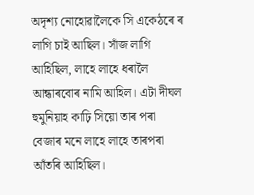অদৃশ্য নোহোৱালৈকে সি একেঠৰে ৰ লাগি চাই আছিল। সাঁজ লাগি আহিছিল, লাহে লাহে ধৰালৈ আন্ধাৰবোৰ নামি আহিল। এটা দীঘল হুমুনিয়াহ কাঢ়ি সিয়ো তাৰ পৰা বেজাৰ মনে লাহে লাহে তাৰপৰা আঁতৰি আহিছিল।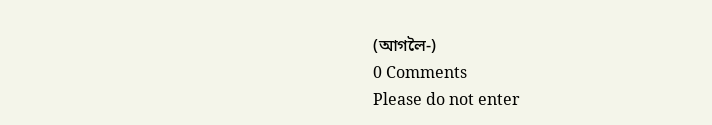(আগলৈ-)
0 Comments
Please do not enter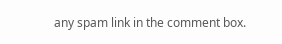any spam link in the comment box.